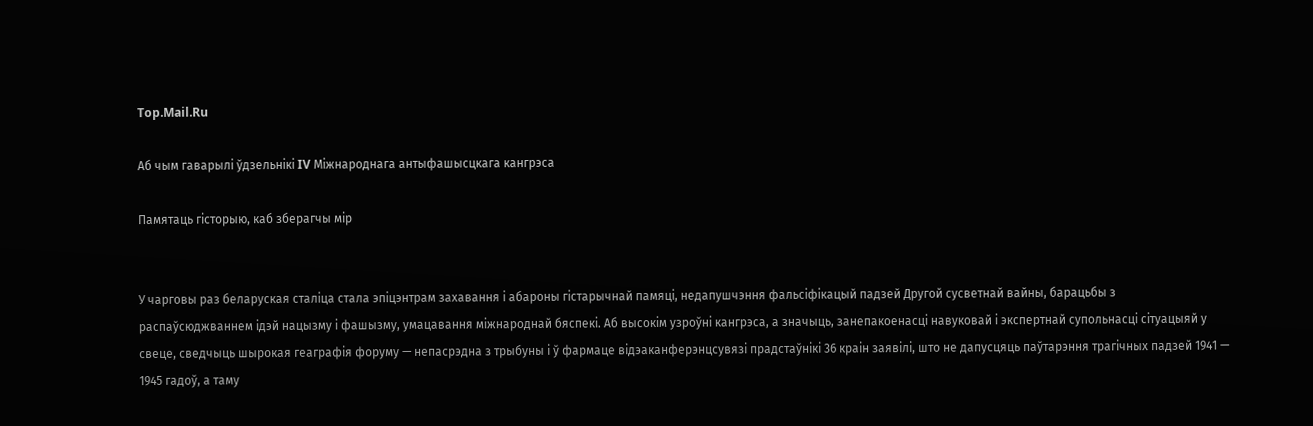Top.Mail.Ru

Аб чым гаварылі ўдзельнікі IV Міжнароднага антыфашысцкага кангрэса

Памятаць гісторыю, каб зберагчы мір


У чарговы раз беларуская сталіца стала эпіцэнтрам захавання і абароны гістарычнай памяці, недапушчэння фальсіфікацый падзей Другой сусветнай вайны, барацьбы з распаўсюджваннем ідэй нацызму і фашызму, умацавання міжнароднай бяспекі. Аб высокім узроўні кангрэса, а значыць, занепакоенасці навуковай і экспертнай супольнасці сітуацыяй у свеце, сведчыць шырокая геаграфія форуму — непасрэдна з трыбуны і ў фармаце відэаканферэнцсувязі прадстаўнікі 36 краін заявілі, што не дапусцяць паўтарэння трагічных падзей 1941 — 1945 гадоў, а таму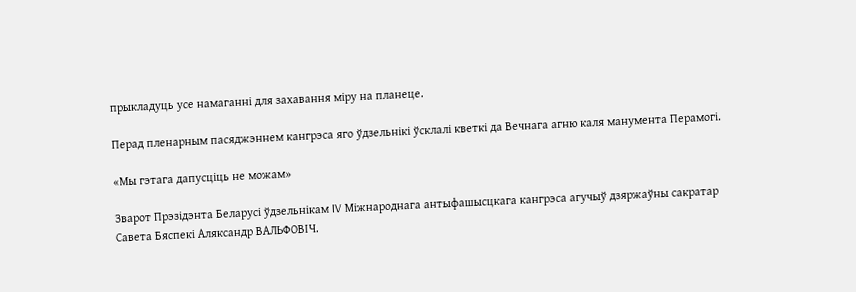прыкладуць усе намаганні для захавання міру на планеце.

Перад пленарным пасяджэннем кангрэса яго ўдзельнікі ўсклалі кветкі да Вечнага агню каля манумента Перамогі.

«Мы гэтага дапусціць не можам»

Зварот Прэзідэнта Беларусі ўдзельнікам IV Міжнароднага антыфашысцкага кангрэса агучыў дзяржаўны сакратар Савета Бяспекі Аляксандр ВАЛЬФОВІЧ.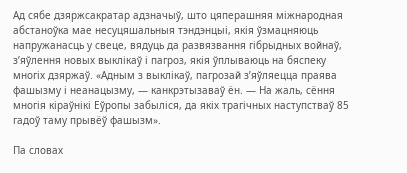Ад сябе дзяржсакратар адзначыў, што цяперашняя міжнародная абстаноўка мае несуцяшальныя тэндэнцыі, якія ўзмацняюць напружанасць у свеце, вядуць да развязвання гібрыдных войнаў, з’яўлення новых выклікаў і пагроз, якія ўплываюць на бяспеку многіх дзяржаў. «Адным з выклікаў, пагрозай з’яўляецца праява фашызму і неанацызму, — канкрэтызаваў ён. — На жаль, сёння многія кіраўнікі Еўропы забыліся, да якіх трагічных наступстваў 85 гадоў таму прывёў фашызм».

Па словах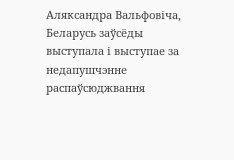Аляксандра Вальфовіча, Беларусь заўсёды выступала і выступае за недапушчэнне распаўсюджвання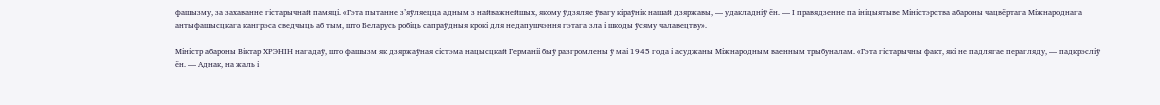фашызму, за захаванне гістарычнай памяці. «Гэта пытанне з’яўляецца адным з найважнейшых, якому ўдзяляе ўвагу кіраўнік нашай дзяржавы, — удакладніў ён. — І правядзенне па ініцыятыве Міністэрства абароны чацвёртага Міжнароднага антыфашысцкага кангрэса сведчыць аб тым, што Беларусь робіць сапраўдныя крокі для недапушчэння гэтага зла і шкоды ўсяму чалавецтву».

Міністр абароны Віктар ХРЭНІН нагадаў, што фашызм як дзяржаўная сістэма нацысцкай Германіі быў разгромлены ў маі 1945 года і асуджаны Міжнародным ваенным трыбуналам. «Гэта гістарычны факт, які не падлягае перагляду, — падкрэсліў ён. — Аднак, на жаль і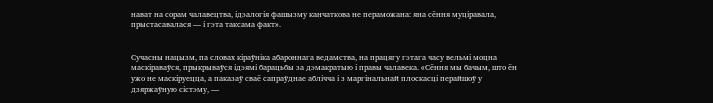нават на сорам чалавецтва, ідэалогія фашызму канчаткова не пераможана: яна сёння муціравала, прыстасавалася — і гэта таксама факт».


Сучасны нацызм, па словах кіраўніка абароннага ведамства, на працягу гэтага часу вельмі моцна маскіраваўся, прыкрываўся ідэямі барацьбы за дэмакратыю і правы чалавека. «Сёння мы бачым, што ён ужо не маскіруецца, а паказаў сваё сапраўднае аблічча і з маргінальнай плоскасці перайшоў у дзяржаўную сістэму, —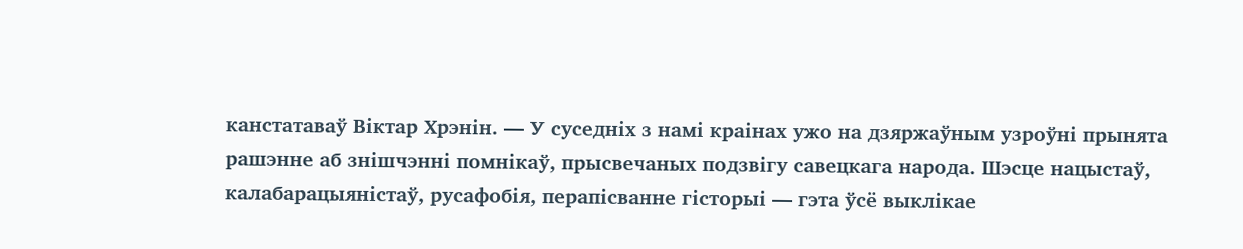канстатаваў Віктар Хрэнін. — У суседніх з намі краінах ужо на дзяржаўным узроўні прынята рашэнне аб знішчэнні помнікаў, прысвечаных подзвігу савецкага народа. Шэсце нацыстаў, калабарацыяністаў, русафобія, перапісванне гісторыі — гэта ўсё выклікае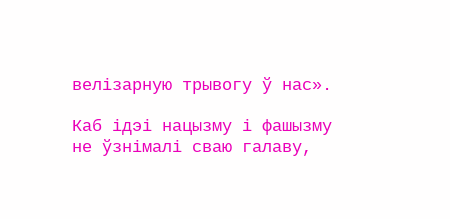велізарную трывогу ў нас».

Каб ідэі нацызму і фашызму не ўзнімалі сваю галаву,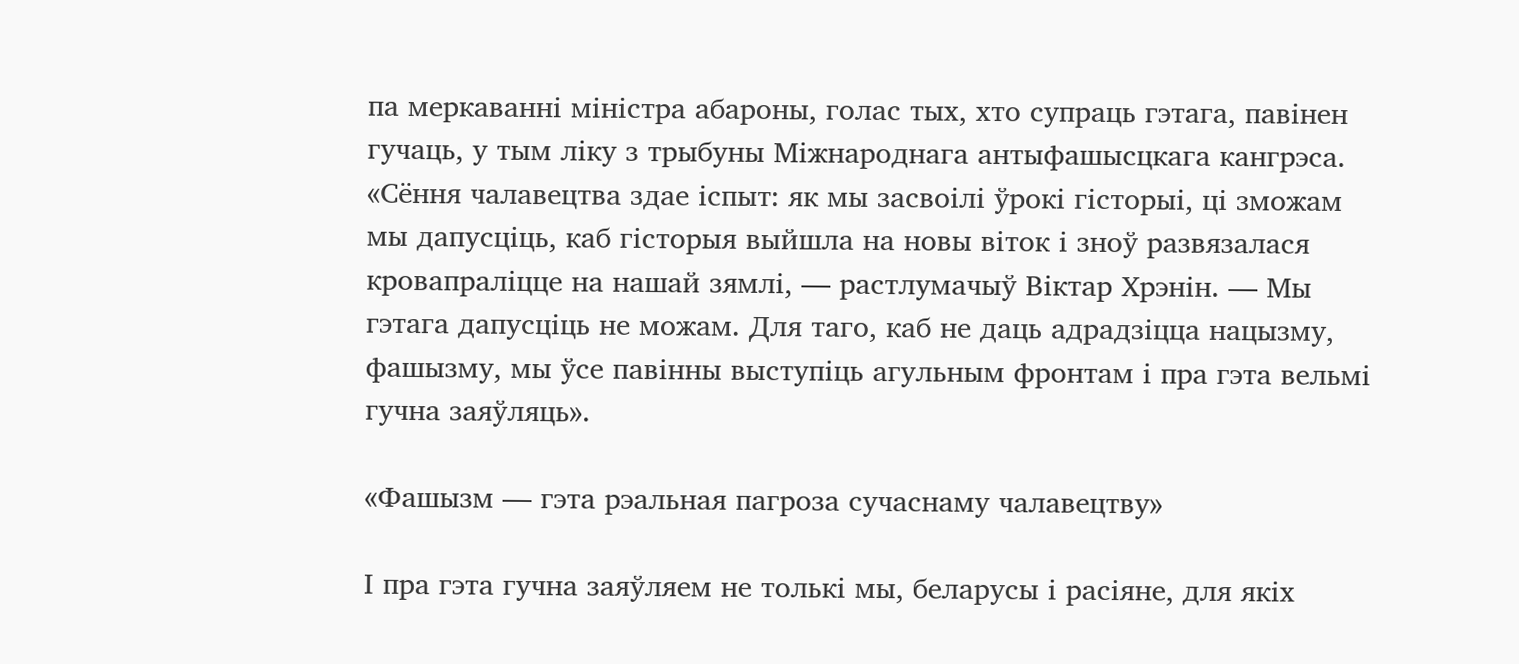па меркаванні міністра абароны, голас тых, хто супраць гэтага, павінен гучаць, у тым ліку з трыбуны Міжнароднага антыфашысцкага кангрэса. «Сёння чалавецтва здае іспыт: як мы засвоілі ўрокі гісторыі, ці зможам мы дапусціць, каб гісторыя выйшла на новы віток і зноў развязалася кровапраліцце на нашай зямлі, — растлумачыў Віктар Хрэнін. — Мы гэтага дапусціць не можам. Для таго, каб не даць адрадзіцца нацызму, фашызму, мы ўсе павінны выступіць агульным фронтам і пра гэта вельмі гучна заяўляць».

«Фашызм — гэта рэальная пагроза сучаснаму чалавецтву»

І пра гэта гучна заяўляем не толькі мы, беларусы і расіяне, для якіх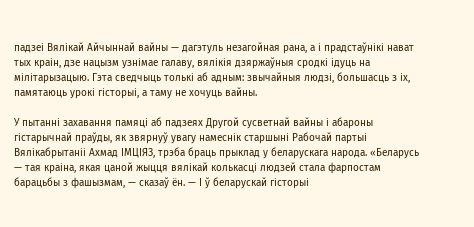падзеі Вялікай Айчыннай вайны — дагэтуль незагойная рана, а і прадстаўнікі нават тых краін, дзе нацызм узнімае галаву, вялікія дзяржаўныя сродкі ідуць на мілітарызацыю. Гэта сведчыць толькі аб адным: звычайныя людзі, большасць з іх, памятаюць урокі гісторыі, а таму не хочуць вайны.

У пытанні захавання памяці аб падзеях Другой сусветнай вайны і абароны гістарычнай праўды, як звярнуў увагу намеснік старшыні Рабочай партыі Вялікабрытаніі Ахмад ІМЦІЯЗ, трэба браць прыклад у беларускага народа. «Беларусь — тая краіна, якая цаной жыцця вялікай колькасці людзей стала фарпостам барацьбы з фашызмам, — сказаў ён. — І ў беларускай гісторыі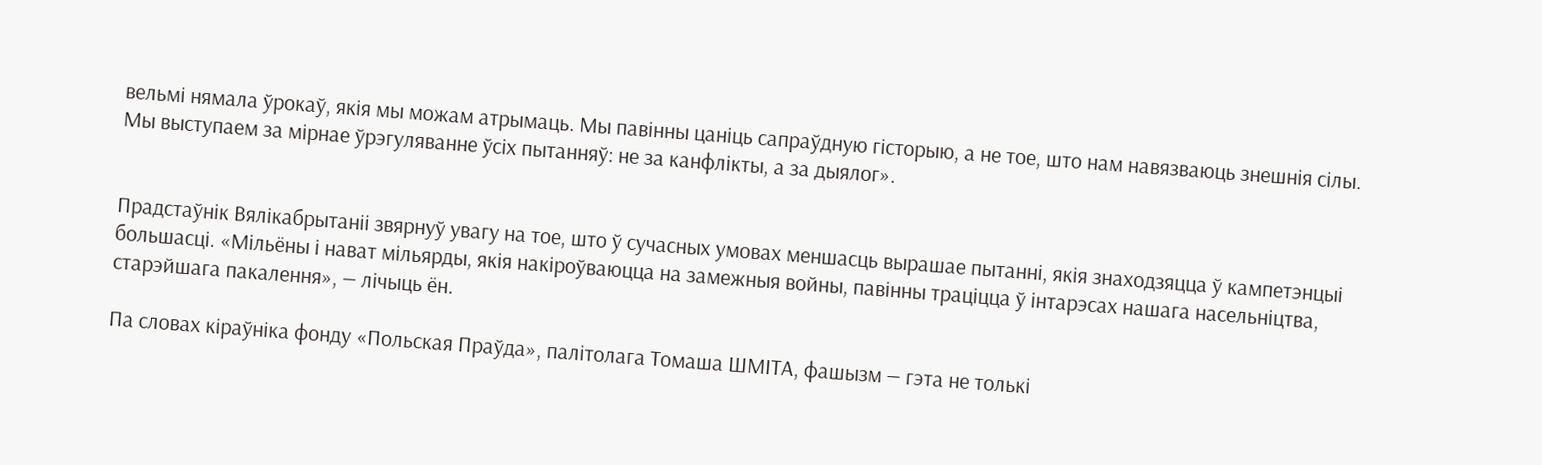вельмі нямала ўрокаў, якія мы можам атрымаць. Мы павінны цаніць сапраўдную гісторыю, а не тое, што нам навязваюць знешнія сілы. Мы выступаем за мірнае ўрэгуляванне ўсіх пытанняў: не за канфлікты, а за дыялог».


Прадстаўнік Вялікабрытаніі звярнуў увагу на тое, што ў сучасных умовах меншасць вырашае пытанні, якія знаходзяцца ў кампетэнцыі большасці. «Мільёны і нават мільярды, якія накіроўваюцца на замежныя войны, павінны траціцца ў інтарэсах нашага насельніцтва, старэйшага пакалення», — лічыць ён.

Па словах кіраўніка фонду «Польская Праўда», палітолага Томаша ШМІТА, фашызм — гэта не толькі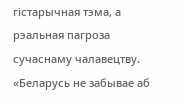гістарычная тэма, а рэальная пагроза сучаснаму чалавецтву. «Беларусь не забывае аб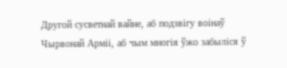Другой сусветнай вайне, аб подзвігу воінаў Чырвонай Арміі, аб чым многія ўжо забыліся ў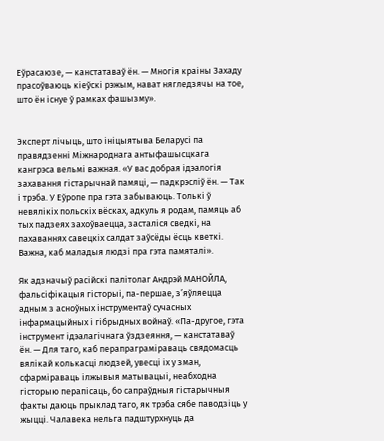Еўрасаюзе, — канстатаваў ён. — Многія краіны Захаду прасоўваюць кіеўскі рэжым, нават нягледзячы на тое, што ён існуе ў рамках фашызму».


Эксперт лічыць, што ініцыятыва Беларусі па правядзенні Міжнароднага антыфашысцкага кангрэса вельмі важная. «У вас добрая ідэалогія захавання гістарычнай памяці, — падкрэсліў ён. — Так і трэба. У Еўропе пра гэта забываюць. Толькі ў невялікіх польскіх вёсках, адкуль я родам, памяць аб тых падзеях захоўваецца, засталіся сведкі, на пахаваннях савецкіх салдат заўсёды ёсць кветкі. Важна, каб маладыя людзі пра гэта памяталі».

Як адзначыў расійскі палітолаг Андрэй МАНОЙЛА, фальсіфікацыя гісторыі, па-першае, з’яўляецца адным з асноўных інструментаў сучасных інфармацыйных і гібрыдных войнаў. «Па-другое, гэта інструмент ідэалагічнага ўздзеяння, — канстатаваў ён. — Для таго, каб перапраграміраваць свядомасць вялікай колькасці людзей, увесці іх у зман, сфарміраваць ілжывыя матывацыі, неабходна гісторыю перапісаць, бо сапраўдныя гістарычныя факты даюць прыклад таго, як трэба сябе паводзіць у жыцці. Чалавека нельга падштурхнуць да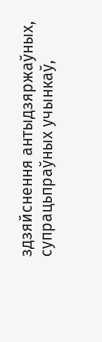здзяйснення антыдзяржаўных, супрацьпраўных учынкаў,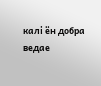калі ён добра ведае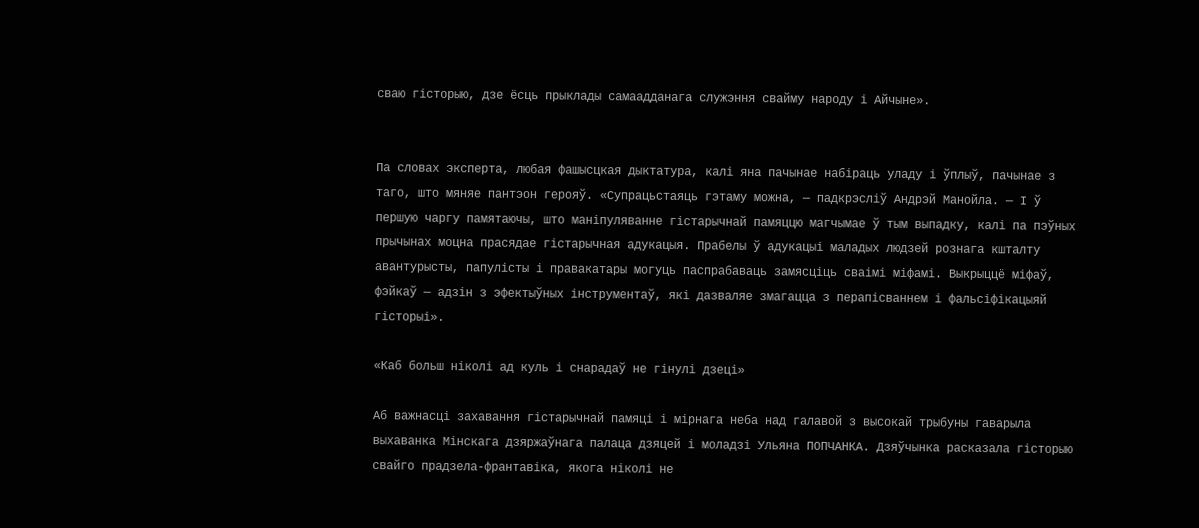сваю гісторыю, дзе ёсць прыклады самаадданага служэння свайму народу і Айчыне».


Па словах эксперта, любая фашысцкая дыктатура, калі яна пачынае набіраць уладу і ўплыў, пачынае з таго, што мяняе пантэон герояў. «Супрацьстаяць гэтаму можна, — падкрэсліў Андрэй Манойла. — І ў першую чаргу памятаючы, што маніпуляванне гістарычнай памяццю магчымае ў тым выпадку, калі па пэўных прычынах моцна прасядае гістарычная адукацыя. Прабелы ў адукацыі маладых людзей рознага кшталту авантурысты, папулісты і правакатары могуць паспрабаваць замясціць сваімі міфамі. Выкрыццё міфаў, фэйкаў — адзін з эфектыўных інструментаў, які дазваляе змагацца з перапісваннем і фальсіфікацыяй гісторыі».

«Каб больш ніколі ад куль і снарадаў не гінулі дзеці»

Аб важнасці захавання гістарычнай памяці і мірнага неба над галавой з высокай трыбуны гаварыла выхаванка Мінскага дзяржаўнага палаца дзяцей і моладзі Ульяна ПОПЧАНКА. Дзяўчынка расказала гісторыю свайго прадзела-франтавіка, якога ніколі не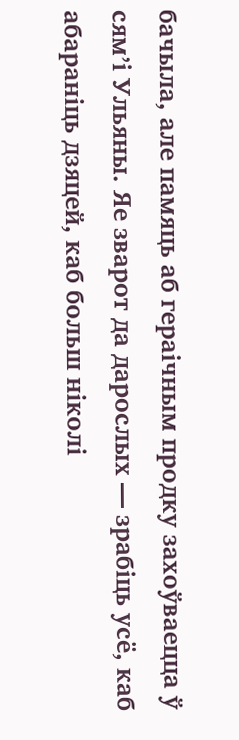бачыла, але памяць аб гераічным продку захоўваецца ў сям’і Ульяны. Яе зварот да дарослых — зрабіць усё, каб абараніць дзяцей, каб больш ніколі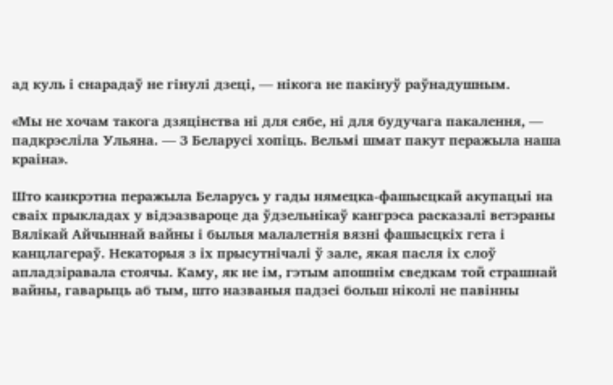ад куль і снарадаў не гінулі дзеці, — нікога не пакінуў раўнадушным.

«Мы не хочам такога дзяцінства ні для сябе, ні для будучага пакалення, — падкрэсліла Ульяна. — З Беларусі хопіць. Вельмі шмат пакут перажыла наша краіна».

Што канкрэтна перажыла Беларусь у гады нямецка-фашысцкай акупацыі на сваіх прыкладах у відэазвароце да ўдзельнікаў кангрэса расказалі ветэраны Вялікай Айчыннай вайны і былыя малалетнія вязні фашысцкіх гета і канцлагераў. Некаторыя з іх прысутнічалі ў зале, якая пасля іх слоў апладзіравала стоячы. Каму, як не ім, гэтым апошнім сведкам той страшнай вайны, гаварыць аб тым, што названыя падзеі больш ніколі не павінны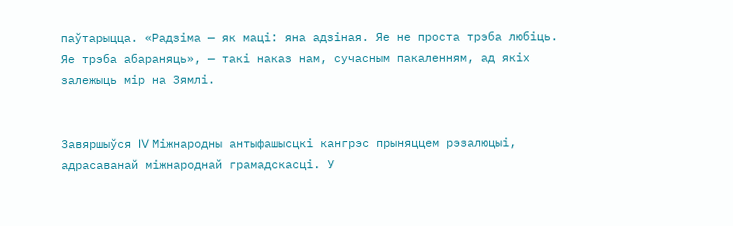паўтарыцца. «Радзіма — як маці: яна адзіная. Яе не проста трэба любіць. Яе трэба абараняць», — такі наказ нам, сучасным пакаленням, ад якіх залежыць мір на Зямлі.


Завяршыўся IV Міжнародны антыфашысцкі кангрэс прыняццем рэзалюцыі, адрасаванай міжнароднай грамадскасці. У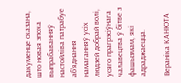дакуменце сказана, што новая эпоха выпрабаванняў настойліва патрабуе аб’яднання намаганняў усіх людзей добрай волі, усяго прагрэсіўнага чалавецтва ў бітве з фашызмам, які адраджаецца.

Вераніка КАНЮТА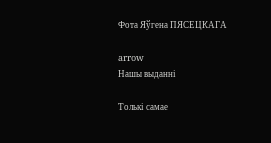Фота Яўгена ПЯСЕЦКАГА

arrow
Нашы выданні

Толькі самае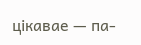цікавае — па-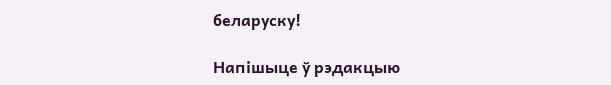беларуску!

Напішыце ў рэдакцыю